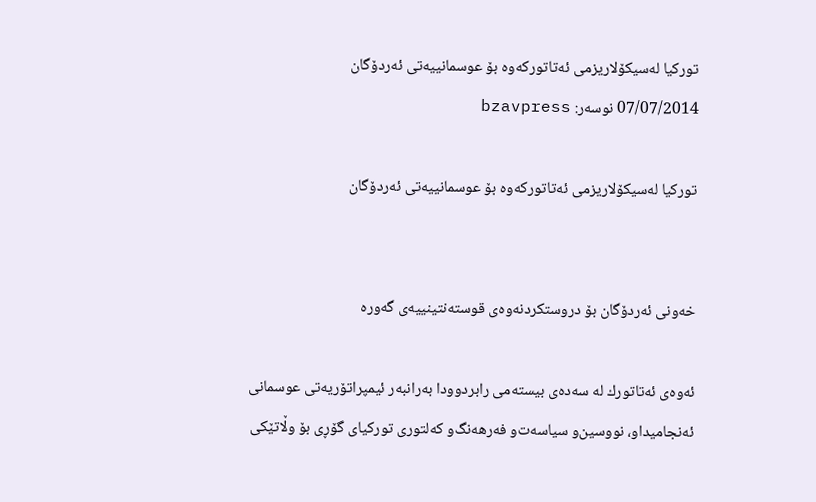توركیا له‌سیكۆلاریزمی‌ ئه‌تاتوركه‌وه‌ بۆ عوسمانییه‌تی‌ ئه‌ردۆگان
07/07/2014 نوسەر: bzavpress

توركیا له‌سیكۆلاریزمی‌ ئه‌تاتوركه‌وه‌ بۆ عوسمانییه‌تی‌ ئه‌ردۆگان


خه‌ونی‌ ئه‌ردۆگان بۆ دروستكردنه‌وه‌ی‌ قوسته‌نتینییه‌ی‌ گه‌وره‌

ئه‌وه‌ی‌ ئه‌تاتورك له‌ سه‌ده‌ی‌ بیسته‌می‌ رابردوودا به‌رانبه‌ر ئیمپراتۆریه‌تی‌ عوسمانی‌ ئه‌نجامیداو، نووسین‌و سیاسه‌ت‌و فه‌رهه‌نگ‌و كه‌لتوری‌ توركیای‌ گۆڕی‌ بۆ وڵاتێكی‌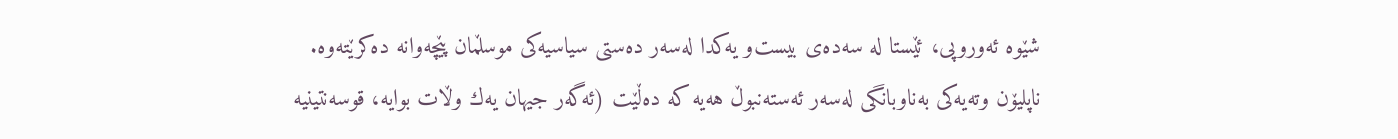شێوه‌ ئه‌وروپی‌، ئێستا له‌ سه‌ده‌ی‌ بیست‌و یه‌كدا له‌سه‌ر ده‌ستی‌ سیاسیه‌كی‌ موسڵمان پێچه‌وانه‌ ده‌كرێته‌وه‌.
ناپلیۆن وته‌یه‌كی‌ به‌ناوبانگی‌ له‌سه‌ر ئه‌سته‌نبوڵ هه‌یه‌ كه‌ ده‌ڵێت (ئه‌گه‌ر جیهان یه‌ك وڵات بوایه‌، قوسه‌نتینیه‌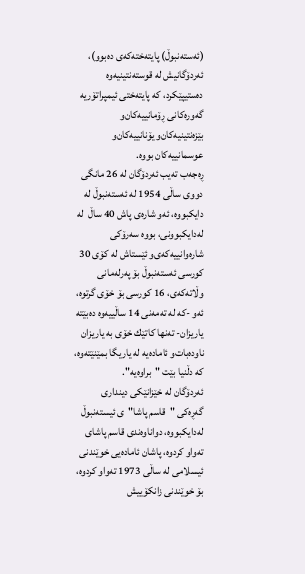(ئه‌سته‌نبوڵ) پایته‌خته‌كه‌ی‌ ده‌بوو)، ئه‌ردۆگانیش له‌ قوسته‌نتینیه‌وه‌ ده‌ستیپێكرد، كه‌ پایته‌ختی‌ ئیمپراتۆریه‌ گه‌وره‌كانی‌ ڕۆمانییه‌كان‌و بێزه‌نتینیه‌كان‌و یۆنانییه‌كان‌و عوسمانییه‌كان بووه‌.
ڕه‌جه‌ب ته‌یب ئه‌ردۆگان له‌ 26 مانگی‌ دووی‌ ساڵی‌ 1954 له‌ ئه‌سته‌نبوڵ له‌ دایكبووه‌، ئه‌و شاره‌ی‌ پاش 40 ساڵ  له‌ له‌دایكبوونی‌، بووه‌ سه‌رۆكی‌ شاره‌وانییه‌كه‌ی‌‌و ئێستاش له‌ كۆی‌ 30 كورسی‌ ئه‌سته‌نبوڵ بۆ په‌رله‌مانی‌ وڵاته‌كه‌ی‌، 16 كورسی‌ بۆ خۆی‌ گرتوه‌، ئه‌و -كه‌ له‌ ته‌مه‌نی‌ 14 ساڵییه‌وه‌ ده‌بێته‌ یاریزان- ته‌نها كاتێك خۆی‌ به‌ یاریزان ناوده‌بات‌و ئاماده‌یه‌ له‌ یاریگا بمێنێته‌وه‌، كه‌ دڵنیا بێت "براوه‌یه‌".
ئه‌ردۆگان له‌ خێزانێكی دینداری گه‌ڕه‌كی "قاسم پاشا"ی ئیسته‌نبوڵ له‌دایكبووه‌، دواناوه‌ندی‌ قاسم پاشای‌ ته‌واو كردوه‌، پاشان ئاماده‌یی‌ خوێندنی ئیسلامی له‌ ساڵی‌ 1973 ته‌واو كردوه‌، بۆ خوێندنی‌ زانكۆییش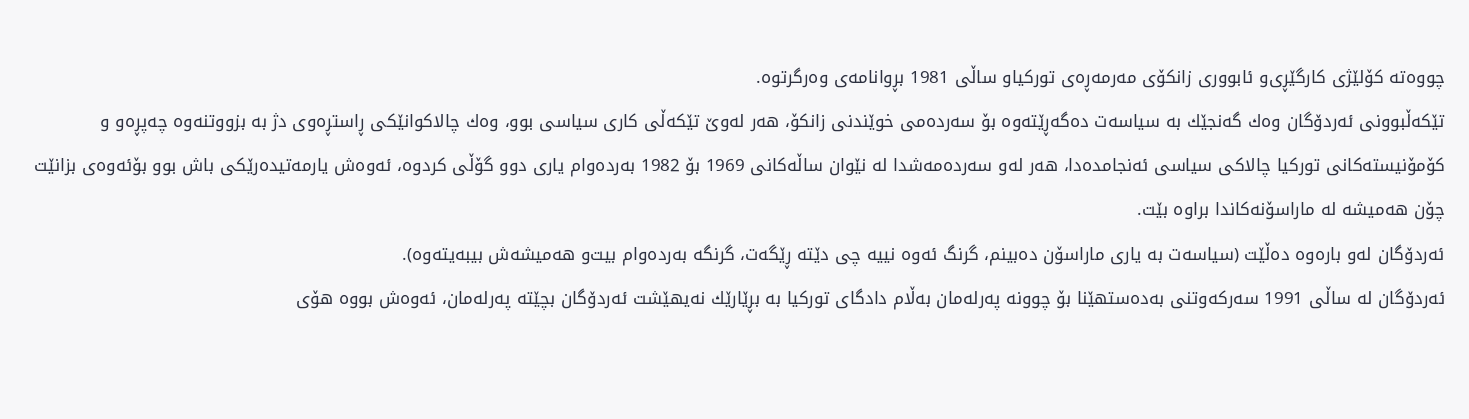چووه‌ته‌ كۆلێژی كارگێڕی‌و ئابو‌وری زانكۆی مه‌رمه‌ڕه‌ی توركیاو ساڵی‌ 1981 بڕوانامه‌ی‌ وه‌رگرتوه‌.
تێكه‌ڵبوونی‌ ئه‌ردۆگان وه‌ك گه‌نجێك به‌ سیاسه‌ت ده‌گه‌ڕێته‌وه‌ بۆ سه‌رده‌می‌ خوێندنی‌ زانكۆ، هه‌ر له‌وێ تێكه‌ڵی كاری سیاسی بوو، وه‌ك چالاكوانێكی ڕاستڕه‌وی دژ به‌ بزو‌وتنه‌وه‌ چه‌پڕه‌و و كۆمۆنیسته‌كانی توركیا چالاكی سیاسی ئه‌نجامده‌دا، هه‌ر له‌و سه‌رده‌مه‌شدا له‌ نێوان ساڵه‌كانی‌ 1969 بۆ 1982 به‌رده‌وام یاری دوو گۆڵی‌ كردوه‌، ئه‌وه‌ش یارمه‌تیده‌رێكی‌ باش بوو بۆئه‌وه‌ی‌ بزانێت چۆن هه‌میشه‌ له‌ ماراسۆنه‌كاندا براوه‌ بێت.
ئه‌ردۆگان له‌و باره‌وه‌ ده‌ڵێت (سیاسه‌ت به‌ یاری ماراسۆن ده‌بینم، گرنگ ئه‌وه‌ نییه‌ چی دێته‌ ڕێگه‌ت، گرنگه‌ به‌رده‌وام بیت‌و هه‌میشه‌ش بیبه‌یته‌وه‌).
ئه‌ردۆگان له‌ ساڵی‌ 1991 سه‌ركه‌وتنی‌ به‌ده‌ستهێنا بۆ چوونه‌ په‌رله‌مان به‌ڵام دادگای‌ توركیا به‌ بڕێارێك نه‌یهێشت ئه‌ردۆگان بچێته‌ په‌رله‌مان، ئه‌وه‌ش بووه‌ هۆی‌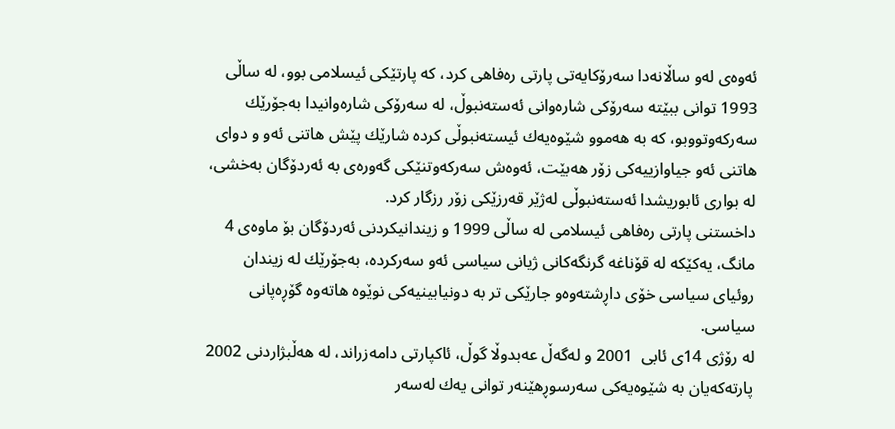ئه‌وه‌ی‌ له‌و ساڵانه‌دا سه‌رۆكایه‌تی‌ پارتی‌ ره‌فاهی‌ كرد، كه‌ پارتێكی‌ ئیسلامی‌ بوو، له‌ ساڵی‌ 1993 توانی‌ ببێته‌ سه‌رۆكی‌ شاره‌وانی‌ ئه‌سته‌نبوڵ، له‌ سه‌رۆكی‌ شاره‌وانیدا به‌جۆرێك سه‌ركه‌وتووبو، كه‌ به‌ هه‌موو شێوه‌یه‌ك ئیسته‌نبوڵی‌ كرده‌ شارێك پێش هاتنی ئه‌و و دوای‌ هاتنی‌ ئه‌و جیاوازییه‌كی‌ زۆر هه‌بێت، ئه‌وه‌ش سه‌ركه‌وتنێكی‌ گه‌وره‌ی‌ به‌ ئه‌ردۆگان به‌خشی‌، له‌ بواری‌ ئابوریشدا ئه‌سته‌نبوڵی‌ له‌ژێر قه‌رزێكی‌ زۆر رزگار كرد.
داخستنی‌ پارتی‌ ره‌فاهی‌ ئیسلامی‌ له‌ ساڵی‌ 1999 و زیندانیكردنی‌ ئه‌ردۆگان بۆ ماوه‌ی‌ 4 مانگ، یه‌كێكه‌ له‌ قۆناغه‌ گرنگه‌كانی‌ ژیانی‌ سیاسی‌ ئه‌و سه‌ركرده‌، به‌جۆرێك له‌ زیندان روئیای‌ سیاسی‌ خۆی‌ داڕشته‌وه‌و جارێكی‌ تر به‌ دونیابینیه‌كی‌ نوێوه‌ هاته‌وه‌ گۆڕه‌پانی‌ سیاسی‌.
له‌ رۆژی‌ 14ی‌ ئابی‌  2001 و له‌گه‌ڵ عه‌بدوڵا گوڵ، ئاكپارتی‌ دامه‌زراند، له‌ هه‌ڵبژاردنی‌ 2002  پارته‌كه‌یان به‌ شێوه‌یه‌كی‌ سه‌رسوڕهێنه‌ر توانی‌ یه‌ك له‌سه‌ر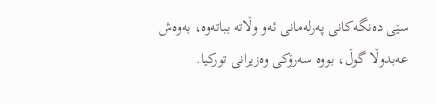سێی‌ ده‌نگه‌كانی‌ په‌رله‌مانی‌ ئه‌و وڵاته‌ بباته‌وه‌، به‌وه‌ش  عه‌بدوڵا گوڵ، بووه‌ سه‌رۆكی‌ وه‌زیرانی‌ توركیا.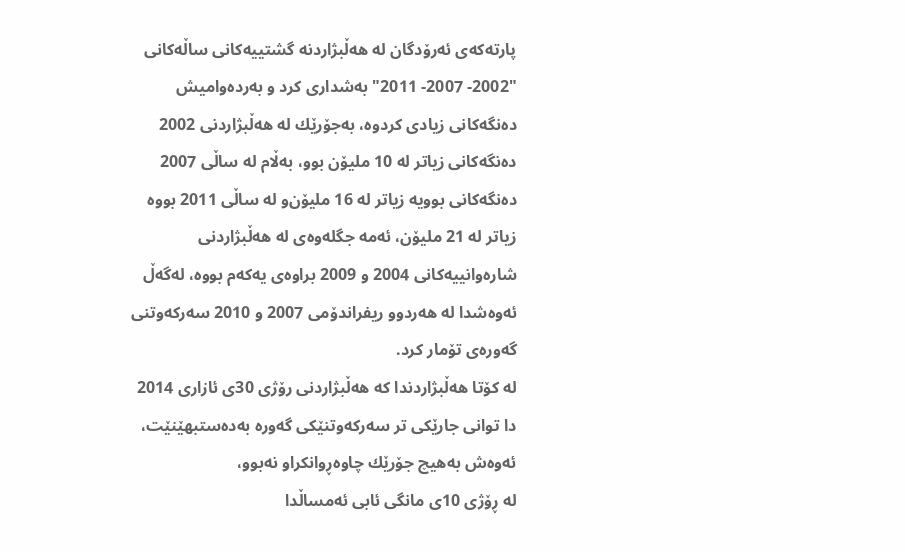پارته‌كه‌ی‌ ئه‌رۆدگان له‌ هه‌ڵبژاردنه‌ گشتییه‌كانی‌ ساڵه‌كانی‌ "2002- 2007- 2011" به‌شداری‌ كرد و به‌رده‌وامیش ده‌نگه‌كانی‌ زیادی‌ كردوه‌، به‌جۆرێك له‌ هه‌ڵبژاردنی‌ 2002 ده‌نگه‌كانی‌ زیاتر له‌ 10 ملیۆن بوو، به‌ڵام له‌ ساڵی‌ 2007 ده‌نگه‌كانی‌ بوویه‌ زیاتر له‌ 16 ملیۆن‌و له‌ ساڵی‌ 2011 بووه‌ زیاتر له‌ 21 ملیۆن، ئه‌مه‌ جگله‌وه‌ی‌ له‌ هه‌ڵبژاردنی‌ شاره‌وانییه‌كانی‌ 2004 و 2009 براوه‌ی‌ یه‌كه‌م بووه‌، له‌گه‌ڵ ئه‌وه‌شدا له‌ هه‌ردوو ریفراندۆمی‌ 2007 و 2010 سه‌ركه‌وتنی‌ گه‌وره‌ی‌ تۆمار كرد.
له‌ كۆتا هه‌ڵبژاردندا كه‌ هه‌ڵبژاردنی‌ رۆژی‌ 30ی‌ ئازاری‌ 2014 دا توانی‌ جارێكی‌ تر سه‌ركه‌وتنێكی‌ گه‌وره‌ به‌ده‌ستبهێنێت، ئه‌وه‌ش به‌هیچ جۆرێك چاوه‌ڕوانكراو نه‌بوو،
له‌ ڕۆژی‌ 10ی‌ مانگی‌ ئابی‌ ئه‌مساڵدا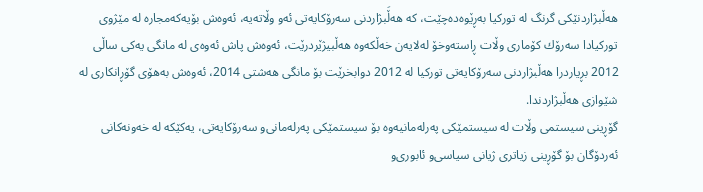هه‌ڵبژاردنێكی‌ گرنگ له‌ توركیا به‌ڕێوه‌ده‌چێت، كه‌ هه‌ڵَبژاردنی‌ سه‌رۆكایه‌تی‌ ئه‌و وڵاته‌یه‌، ئه‌وه‌ش بۆیه‌كه‌مجاره‌ له‌ مێژوی‌ توركیادا سه‌رۆك كۆماری‌ وڵات ڕاسته‌وخۆ له‌لایه‌ن خه‌ڵكه‌وه‌ هه‌ڵبیژێردرێت، ئه‌وه‌ش پاش ئه‌وه‌ی‌ له‌ مانگی‌ یه‌كی‌ ساڵی‌ 2012 بڕیاردرا هه‌ڵبژاردنی‌ سه‌رۆكایه‌تی‌ توركیا له‌ 2012 دوابخرێت بۆ مانگی‌ هه‌شتی‌ 2014، ئه‌وه‌ش به‌هۆی‌ گۆڕانكاری‌ له‌ شێوازی‌ هه‌ڵبژاردندا.
گۆڕینی‌ سیستمی‌ وڵات له‌ سیستمێكی‌ په‌رله‌مانیه‌وه‌ بۆ سیستمێكی‌ په‌رله‌مانی‌‌و سه‌رۆكایه‌تی‌، یه‌كێكه‌ له‌ خه‌ونه‌كانی‌ ئه‌ردۆگان بۆ گۆڕینی‌ زیاتری‌ ژیانی‌ سیاسی‌‌و ئابوری‌‌و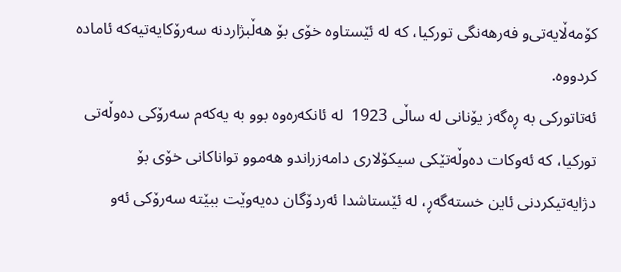كۆمه‌ڵایه‌تی‌‌و فه‌رهه‌نگی‌ توركیا، كه‌ له‌ ئێستاوه‌ خۆی‌ بۆ هه‌ڵبژاردنه‌ سه‌رۆكایه‌تیه‌كه‌ ئاماده‌ كردووه‌.
ئه‌تاتوركی‌ به‌ ڕه‌گه‌ز یۆنانی له‌ ساڵی‌ 1923  له‌ ئانكه‌ره‌وه‌ بوو به‌ یه‌كه‌م سه‌رۆكی‌ ده‌وڵه‌تی‌ توركیا، كه‌ ئه‌وكات ده‌وڵه‌تێكی‌ سیكۆلاری‌ دامه‌زراندو هه‌موو تواناكانی‌ خۆی‌ بۆ دژایه‌تیكردنی‌ ئاین خسته‌گه‌ڕ، له‌ ئێستاشدا ئه‌ردۆگان ده‌یه‌وێت ببێته‌ سه‌رۆكی‌ ئه‌و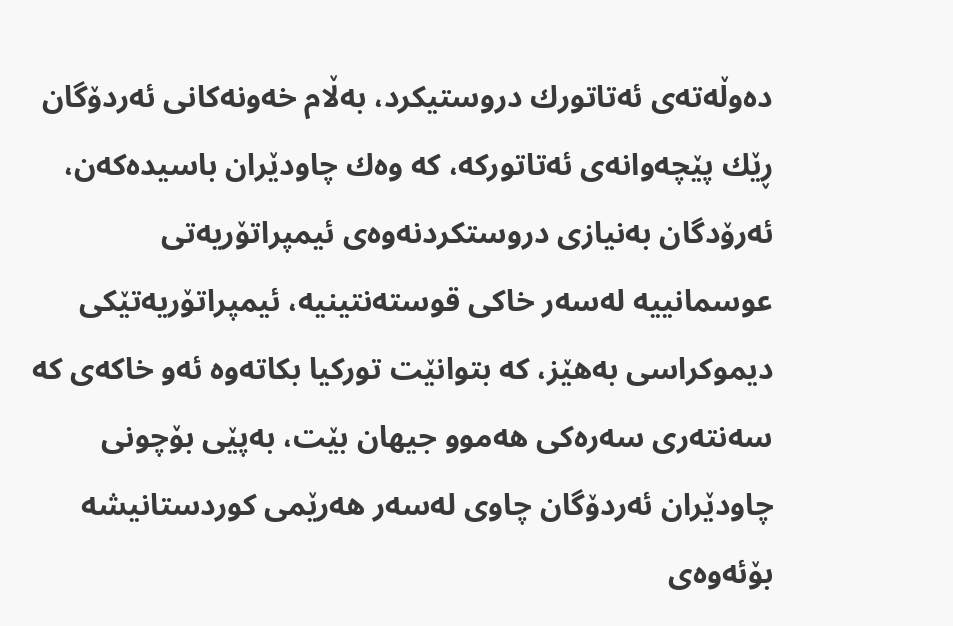ده‌وڵه‌ته‌ی‌ ئه‌تاتورك دروستیكرد، به‌ڵام خه‌ونه‌كانی‌ ئه‌ردۆگان ڕێك پێچه‌وانه‌ی‌ ئه‌تاتوركه‌، كه‌ وه‌ك چاودێران باسیده‌كه‌ن، ئه‌رۆدگان به‌نیازی‌ دروستكردنه‌وه‌ی‌ ئیمپراتۆریه‌تی‌ عوسمانییه‌ له‌سه‌ر خاكی‌ قوسته‌نتینیه‌، ئیمپراتۆریه‌تێكی‌ دیموكراسی‌ به‌هێز، كه‌ بتوانێت توركیا بكاته‌وه‌ ئه‌و خاكه‌ی‌ كه‌ سه‌نته‌ری سه‌ره‌كی‌ هه‌موو جیهان بێت، به‌پێی‌ بۆچونی‌ چاودێران ئه‌ردۆگان چاوی‌ له‌سه‌ر هه‌رێمی‌ كوردستانیشه‌ بۆئه‌وه‌ی‌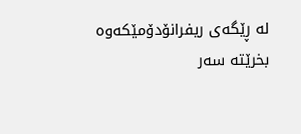له‌ ڕێگه‌ی‌ ریفرانۆدۆمێكه‌وه‌ بخرێته‌ سه‌ر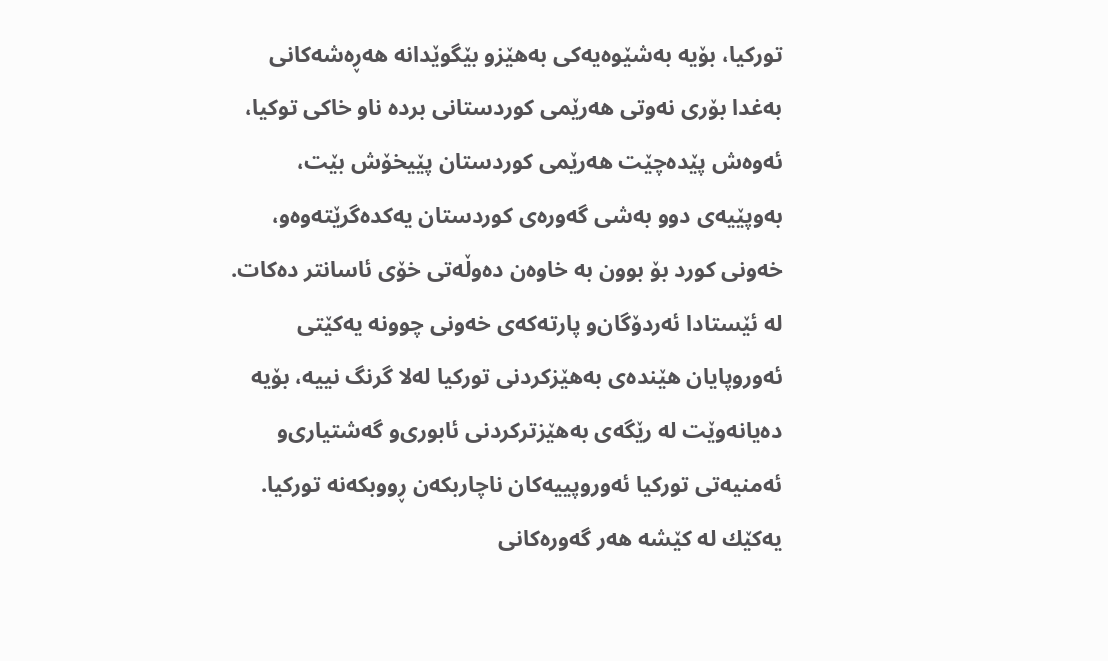توركیا، بۆیه‌ به‌شێوه‌یه‌كی‌ به‌هێزو بێگوێدانه‌ هه‌ڕه‌شه‌كانی‌ به‌غدا بۆری‌ نه‌وتی‌ هه‌رێمی‌ كوردستانی‌ برده‌ ناو خاكی‌ توكیا، ئه‌وه‌ش پێده‌چێت هه‌رێمی‌ كوردستان پێیخۆش بێت، به‌وپێیه‌ی‌ دوو به‌شی‌ گه‌وره‌ی‌ كوردستان یه‌كده‌گرێته‌وه‌و، خه‌ونی‌ كورد بۆ بوون به‌ خاوه‌ن ده‌وڵه‌تی‌ خۆی‌ ئاسانتر ده‌كات.
له‌ ئێستادا ئه‌ردۆگان‌و پارته‌كه‌ی‌ خه‌ونی‌ چوونه‌ یه‌كێتی‌ ئه‌وروپایان هێنده‌ی‌ به‌هێزكردنی‌ توركیا له‌لا گرنگ نییه‌، بۆیه‌ ده‌یانه‌وێت له‌ رێگه‌ی‌ به‌هێزتركردنی‌ ئابوری‌‌و گه‌شتیاری‌‌و ئه‌منیه‌تی‌ توركیا ئه‌وروپییه‌كان ناچاربكه‌ن ڕووبكه‌نه‌ توركیا.
یه‌كێك له‌ كێشه‌ هه‌ر گه‌وره‌كانی‌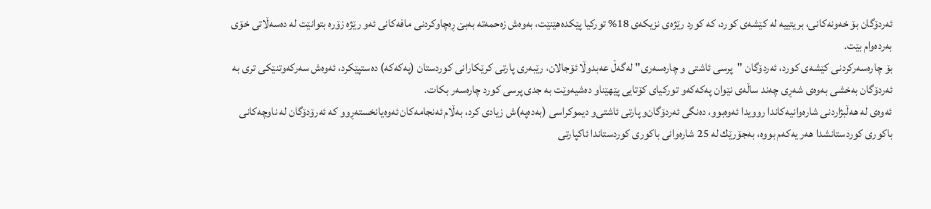ئه‌ردۆگان بۆ خه‌ونه‌كانی‌، بریتییه‌ له‌ كێشه‌ی‌ كورد، كه‌ كورد رێژه‌ی‌ نزیكه‌ی‌ 18% توركیا پێكده‌هێنێت، به‌وه‌ش زه‌حمه‌ته‌ به‌بێ‌ ڕه‌چاوكردنی‌ مافه‌كانی‌ ئه‌و رێژه‌ زۆره‌ بتوانێت له‌ ده‌سه‌ڵاتی‌ خۆی‌ به‌رده‌وام بێت.
بۆ چاره‌سه‌ركردنی‌ كێشه‌ی‌ كورد، ئه‌ردۆگان "پرسی‌ ئاشتی‌ و چاره‌سه‌ری‌" له‌گه‌ڵ عه‌بدوڵا ئۆجالان، رێبه‌ری‌ پارتی‌ كرێكارانی‌ كوردستان (په‌كه‌كه‌) ده‌ستپێكرد، ئه‌وه‌ش سه‌ركه‌وتنێكی‌ تری‌ به‌ ئه‌ردۆگان به‌خشی‌ به‌وه‌ی‌ شه‌ڕی‌ چه‌ند ساڵه‌ی‌ نێوان په‌كه‌كه‌و توركیای‌ كۆتایی‌ پێهێناو ده‌شیه‌وێت به‌ جدی‌ پرسی‌ كورد چاره‌سه‌ر بكات.
ئه‌وه‌ی‌ له‌ هه‌ڵبژاردنی‌ شاره‌وانیه‌كاندا روویدا ئه‌وه‌بوو، ده‌نگی‌ ئه‌ردۆگان‌و پارتی‌ ئاشتی‌‌و دیموكراسی‌ (به‌ده‌په‌)ش زیادی‌ كرد، به‌ڵام ئه‌نجامه‌كان ئه‌وه‌یانخسته‌ڕوو كه‌ ئه‌رۆدۆگان له‌ ناوچه‌كانی‌ باكوری‌ كوردستانشدا هه‌ر یه‌كه‌م بووه‌، به‌جۆرێك له‌ 25 شاره‌وانی‌ باكوری‌ كوردستاندا ئاكپارتی‌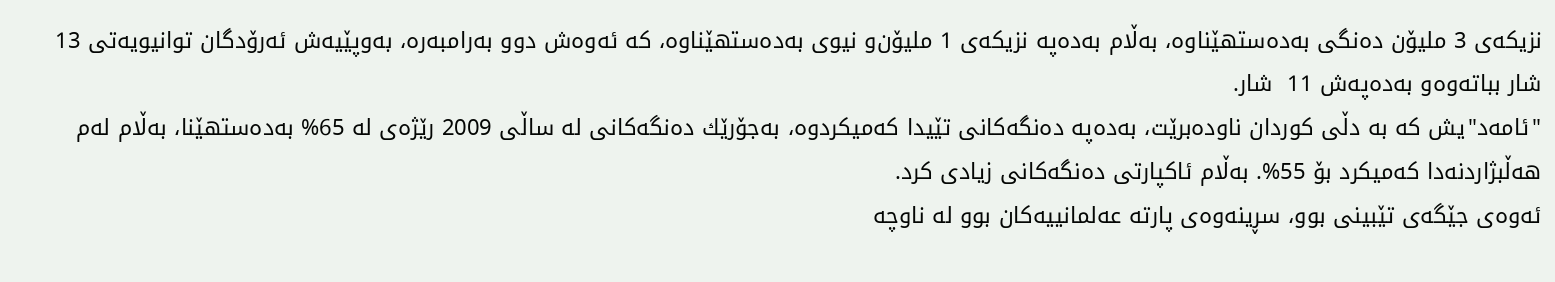نزیكه‌ی‌ 3 ملیۆن ده‌نگی‌ به‌ده‌ستهێناوه‌، به‌ڵام به‌ده‌په‌ نزیكه‌ی‌ 1 ملیۆن‌و نیوی‌ به‌ده‌ستهێناوه‌، كه‌ ئه‌وه‌ش دوو به‌رامبه‌ره‌، به‌وپێیه‌ش ئه‌رۆدگان توانیویه‌تی‌ 13 شار بباته‌وه‌و به‌ده‌په‌ش 11  شار.
"ئامه‌د"یش كه‌ به‌ دڵی‌ كوردان ناوده‌برێت، به‌ده‌په‌ ده‌نگه‌كانی‌ تێیدا كه‌میكردوه‌، به‌جۆرێك ده‌نگه‌كانی‌ له‌ ساڵی‌ 2009 رێژه‌ی‌ له‌ 65% به‌ده‌ستهێنا، به‌ڵام له‌م هه‌ڵبژاردنه‌دا كه‌میكرد بۆ 55%. به‌ڵام ئاكپارتی‌ ده‌نگه‌كانی‌ زیادی كرد.
ئه‌وه‌ی‌ جێگه‌ی‌ تێبینی‌ بوو، سڕینه‌وه‌ی‌ پارته‌ عه‌لمانییه‌كان بوو له‌ ناوچه‌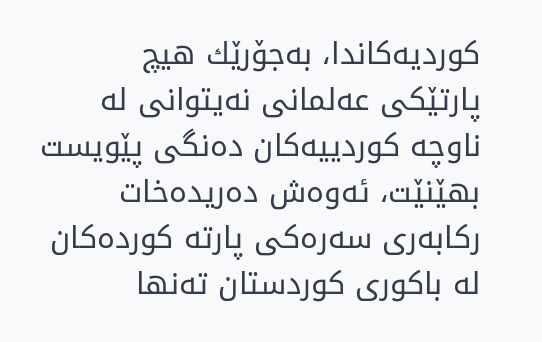كوردیه‌كاندا، به‌جۆرێك هیچ پارتێكی‌ عه‌لمانی‌ نه‌یتوانی‌ له‌ ناوچه‌ كوردییه‌كان ده‌نگی‌ پێویست بهێنێت، ئه‌وه‌ش ده‌ریده‌خات ركابه‌ری‌ سه‌ره‌كی‌ پارته‌ كورده‌كان له‌ باكوری‌ كوردستان ته‌نها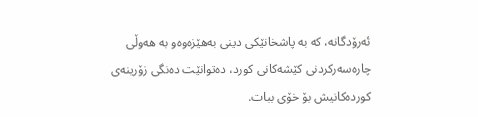ئه‌رۆدگانه‌، كه‌ به‌ پاشخانێكی‌ دینی‌ به‌هێزه‌وه‌و به‌ هه‌وڵی‌ چاره‌سه‌ركردنی‌ كێشه‌كانی‌ كورد، ده‌توانێت ده‌نگی‌ زۆرینه‌ی‌ كورده‌كانیش بۆ خۆی‌ ببات.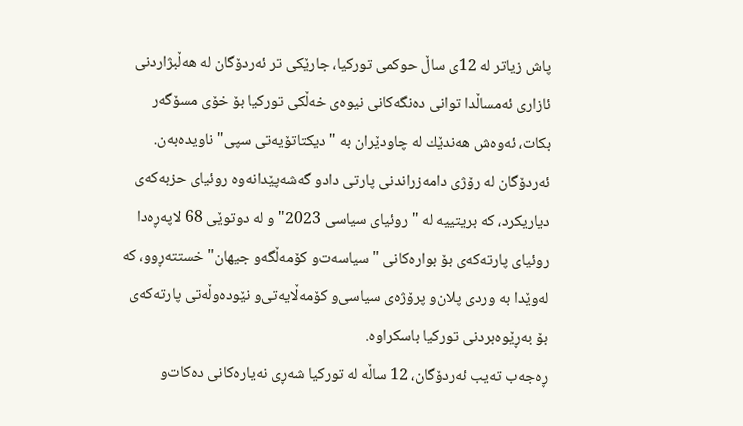پاش زیاتر له‌ 12ی‌ ساڵ حوكمی‌ توركیا، جارێكی‌ تر ئه‌ردۆگان له‌ هه‌ڵبژاردنی‌ ئازاری‌ ئه‌مساڵدا توانی‌ ده‌نگه‌كانی‌ نیوه‌ی‌ خه‌ڵكی‌ توركیا بۆ خۆی‌ مسۆگه‌ر بكات، ئه‌وه‌ش هه‌ندێك له‌ چاودێران به‌ "دیكتاتۆیه‌تی‌ سپی‌"ناویده‌به‌ن.
ئه‌ردۆگان له‌ رۆژی‌ دامه‌زراندنی‌ پارتی‌ دادو گه‌شه‌پێدانه‌وه‌ روئیای‌ حزبه‌كه‌ی‌ دیاریكرد، كه‌ بریتییه‌ له‌ "روئیای‌ سیاسی‌ 2023" و له‌ دوتوێی‌ 68 لاپه‌ڕه‌دا روئیای‌ پارته‌كه‌ی‌ بۆ بواره‌كانی‌ "سیاسه‌ت‌و كۆمه‌ڵگه‌و جیهان" خستته‌ڕوو، كه‌ له‌وێدا به‌ وردی‌ پلان‌و پرۆژه‌ی‌ سیاسی‌‌و كۆمه‌ڵایه‌تی‌‌و نێوده‌وڵه‌تی‌ پارته‌كه‌ی‌ بۆ به‌ڕێوه‌بردنی‌ توركیا باسكراوه‌.
ڕه‌جه‌ب ته‌یب ئه‌ردۆگان، 12 ساڵه‌ له‌ توركیا شه‌ڕی‌ نه‌یاره‌كانی‌ ده‌كات‌و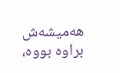هه‌میشه‌ش براوه‌ بووه‌،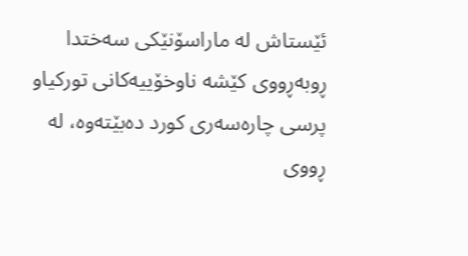ئێستاش له‌ ماراسۆنێكی‌ سه‌ختدا ڕوبه‌ڕووی‌ كێشه‌ ناوخۆییه‌كانی‌ توركیاو پرسی‌ چاره‌سه‌ری‌ كورد ده‌بێته‌وه‌، له‌ ڕووی‌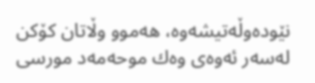نێوده‌وڵه‌تیشه‌وه‌، هه‌موو وڵاتان كۆكن له‌سه‌ر ئه‌وه‌ی‌ وه‌ك موحه‌مه‌د مورسی‌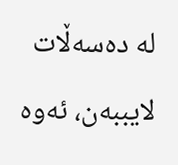له‌ ده‌سه‌ڵات لایببه‌ن، ئه‌وه‌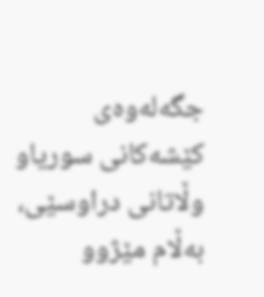جگه‌له‌وه‌ی‌ كێشه‌كانی‌ سوریاو وڵاتانی‌ دراوسێی‌، به‌ڵام مێژوو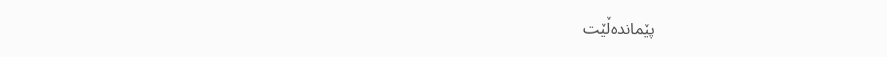پێمانده‌ڵێت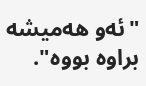"ئه‌و هه‌میشه‌ براوه‌ بووه‌".